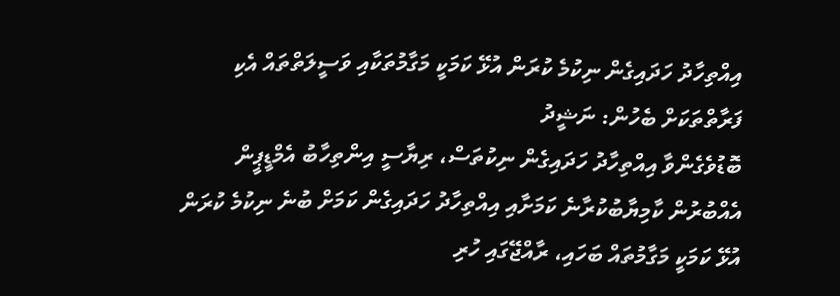އިއްތިހާދު ހަދައިގެން ނިކުމެ ކުރަން އުޅޭ ކަމަކީ މަގާމުތަކާއި ވަސީލަތްތައް އެކި ފަރާތްތަކަށް ބެހުން: ނަޝީދު
ބޮޑުވެގެންވާ އިއްތިހާދު ހަދައިގެން ނިކުތަސް، ރިޔާސީ އިންތިހާބު އެމްޑީޕީން އެއްބުރުން ކާމިޔާބުކުރާނެ ކަމަށާއި އިއްތިހާދު ހަދައިގެން ކަމަށް ބުނެ ނިކުމެ ކުރަން އުޅޭ ކަމަކީ މަގާމުތައް ބަހައި، ރާއްޖޭގައި ހުރި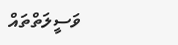ވަސީލަތްތައް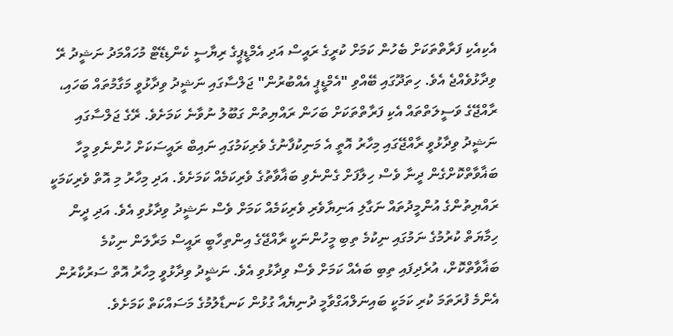އެކިއެކި ފަރާތްތަކަށް ބެހުން ކަމަށް ކުރީގެ ރައީސް އަދި އެމްޑީޕީގެ ރިޔާސީ ކެންޑިޑޭޓް މުހައްމަދު ނަޝީދު ރޭ ވިދާޅުވެއްޖެ އެވެ. ހިތަދޫގައި ބޭއްވި "އެމްޑީޕީ އެއްބުރުން" ޖަލްސާގައި ނަޝީދު ވިދާޅުވީ މަގާމުތައް ބަހައި، ރާއްޖޭގެ ވަސީލަތްތައް އެކި ފަރާތްތަކަށް ބަހަން ރައްޔިތުން ގަބޫލު ނުވާނެ ކަމަށެވެ. ރޭގެ ޖަލްސާގައި ނަޝީދު ވިދާޅުވީ ރާއްޖޭގައި މިހާރު އޮތީ އެ މަނިކުފާނުގެ ވެރިކަމުގައި ނައިބް ރައީސަކަށް ހުންނެވި މީހާ ބަޣާވާތްކޮށްގެން ދީނާ ވެސް ހިލާފަށް ގެންނެވި ބަޣާވާތުގެ ވެރިކަމެއް ކަމަށެވެ. އަދި މިހާރު މި އޮތް ވެރިކަމަކީ ރައްޔިތުންގެ އުންމީދުތައް ނަގާލި އަނިޔާވެރި ވެރިކަމެއް ކަމަށް ވެސް ނަޝީދު ވިދާޅުވި އެވެ. އަދި ދީން ހިމާޔަތް ކުރުމުގެ ނަމުގައި ނިކުމެ ތިބި މީހުންނަކީ ރާއްޖޭގެ އިންތިހާބީ ރައީސް މަރާލަން ނިކުމެ ބަޣާވާތްކޮށް، އުރެދިފައި ތިބި ބައެއް ކަމަށް ވެސް ވިދާޅުވި އެވެ. ނަޝީދު ވިދާޅުވީ މިހާރު އޮތް ސަރުކާރުން އެންމެ ފުރަތަމަ ކުރި ކަމަކީ ބައިނަލްއަގްވާމީ ދުނިޔެއާ ގުޅުން ކަނޑާލުމުގެ މަސައްކަތް ކަމަށެވެ.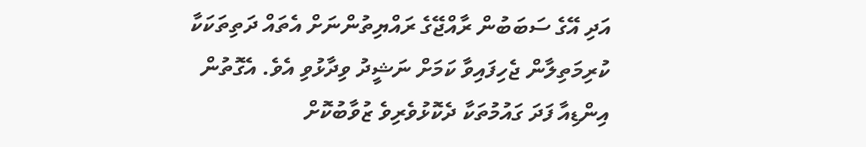އަދި އޭގެ ސަބަބުން ރާއްޖޭގެ ރައްޔިތުންނަށް އެތައް ދަތިތަކަކާ ކުރިމަތިލާން ޖެހިފައިވާ ކަމަށް ނަޝީދު ވިދާޅުވި އެވެ. އެގޮތުން އިންޑިއާ ފަދަ ގައުމުތަކާ ދެކޮޅުވެރިވެ ޒުވާބުކޮށް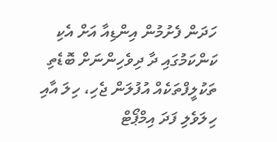ހަދަން ފެށުމުން އިންޑިއާ އަށް އެކި ކަންކަމުގައި ދާ ދިވެހިންނަށް ބޮޑެތި ތަކުލީފްތަކެއް އުފުލަން ޖެހި، ހިލަ އާއި ހިލަވެލި ފަދަ އިމްޕޯޓް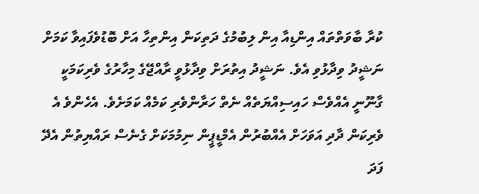ކުރާ ބާވަތްތައް އިންޑިއާ އިން ލިބުމުގެ ދަތިކަން އިންތިހާ އަށް ބޮޑުވެފައިވާ ކަމަށް ނަޝީދު ވިދާޅުވި އެވެ. ނަޝީދު އިތުރަށް ވިދާޅުވީ ރާއްޖޭގެ މިހާރުގެ ވެރިކަމަކީ ގާނޫނީ އެއްވެސް ހައިސިއްޔަތެއް ނެތް ހަރާންވެރި ކަމެއް ކަމަށެވެ. އެހެންވެ އެ ވެރިކަން ދާދި އަވަހަށް އެއްބުރުން އެމްޑީޕީން ނިމުމަކަށް ގެނެސް ރައްޔިތުން އެދޭ ފަދަ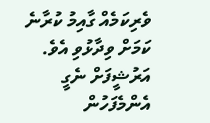ވެރިކަމެއް ގާއިމު ކުރާނެ ކަމަށް ވިދާޅުވި އެވެ.
އަރުޝީފަށް ނެގީ
އެންމެފަހުން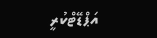އަޕްޑޭޓްކުރީ